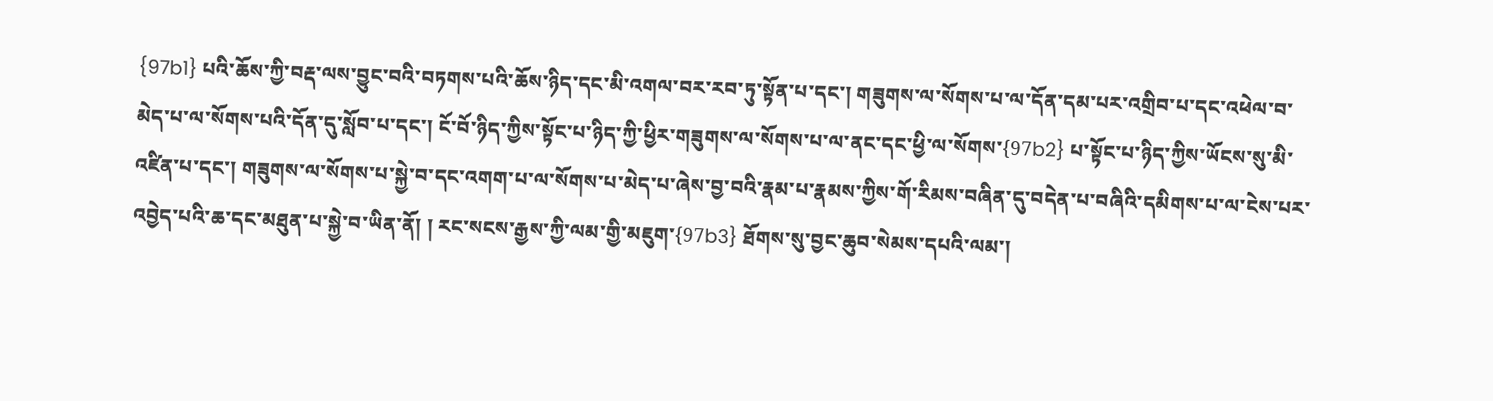{97b1} པའི་ཆོས་ཀྱི་བརྡ་ལས་བྱུང་བའི་བཏགས་པའི་ཆོས་ཉིད་དང་མི་འགལ་བར་རབ་ཏུ་སྟོན་པ་དང་། གཟུགས་ལ་སོགས་པ་ལ་དོན་དམ་པར་འགྲིབ་པ་དང་འཕེལ་བ་མེད་པ་ལ་སོགས་པའི་དོན་དུ་སློབ་པ་དང་། ངོ་བོ་ཉིད་ཀྱིས་སྟོང་པ་ཉིད་ཀྱི་ཕྱིར་གཟུགས་ལ་སོགས་པ་ལ་ནང་དང་ཕྱི་ལ་སོགས་{97b2} པ་སྟོང་པ་ཉིད་ཀྱིས་ཡོངས་སུ་མི་འཛིན་པ་དང་། གཟུགས་ལ་སོགས་པ་སྐྱེ་བ་དང་འགག་པ་ལ་སོགས་པ་མེད་པ་ཞེས་བྱ་བའི་རྣམ་པ་རྣམས་ཀྱིས་གོ་རིམས་བཞིན་དུ་བདེན་པ་བཞིའི་དམིགས་པ་ལ་ངེས་པར་འབྱེད་པའི་ཆ་དང་མཐུན་པ་སྐྱེ་བ་ཡིན་ནོ། ། རང་སངས་རྒྱས་ཀྱི་ལམ་གྱི་མཇུག་{97b3} ཐོགས་སུ་བྱང་ཆུབ་སེམས་དཔའི་ལམ་།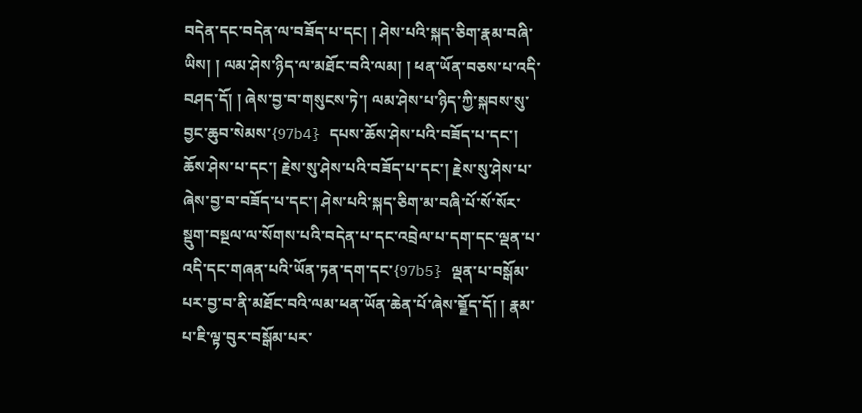བདེན་དང་བདེན་ལ་བཟོད་པ་དང། ། ཤེས་པའི་སྐད་ཅིག་རྣམ་བཞི་ཡིས། ། ལམ་ཤེས་ཉིད་ལ་མཐོང་བའི་ལམ། ། ཕན་ཡོན་བཅས་པ་འདི་བཤད་དོ། ། ཞེས་བྱ་བ་གསུངས་ཏེ་། ལམ་ཤེས་པ་ཉིད་ཀྱི་སྐབས་སུ་བྱང་ཆུབ་སེམས་{97b4} དཔས་ཆོས་ཤེས་པའི་བཟོད་པ་དང་། ཆོས་ཤེས་པ་དང་། རྗེས་སུ་ཤེས་པའི་བཟོད་པ་དང་། རྗེས་སུ་ཤེས་པ་ཞེས་བྱ་བ་བཟོད་པ་དང་། ཤེས་པའི་སྐད་ཅིག་མ་བཞི་པོ་སོ་སོར་སྡུག་བསྔལ་ལ་སོགས་པའི་བདེན་པ་དང་འབྲེལ་པ་དག་དང་ལྡན་པ་འདི་དང་གཞན་པའི་ཡོན་ཏན་དག་དང་{97b5} ལྡན་པ་བསྒོམ་པར་བྱ་བ་ནི་མཐོང་བའི་ལམ་ཕན་ཡོན་ཆེན་པོ་ཞེས་བྲྗོད་དོ། ། རྣམ་པ་ཇི་ལྟ་བུར་བསྒོམ་པར་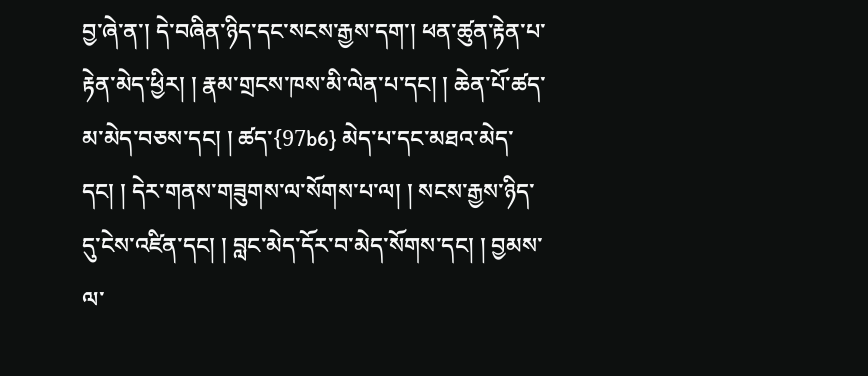བྱ་ཞེ་ན་། དེ་བཞིན་ཉིད་དང་སངས་རྒྱས་དག་། ཕན་ཚུན་རྟེན་པ་རྟེན་མེད་ཕྱིར། ། རྣམ་གྲངས་ཁས་མི་ལེན་པ་དང། ། ཆེན་པོ་ཚད་མ་མེད་བཅས་དང། ། ཚད་{97b6} མེད་པ་དང་མཐའ་མེད་དང། ། དེར་གནས་གཟུགས་ལ་སོགས་པ་ལ། ། སངས་རྒྱས་ཉིད་དུ་ངེས་འཛིན་དང། ། བླང་མེད་དོར་བ་མེད་སོགས་དང། ། བྱམས་ལ་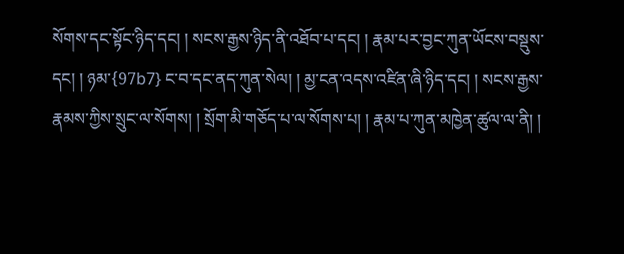སོགས་དང་སྟོང་ཉིད་དང། ། སངས་རྒྱས་ཉིད་ནི་འཐོབ་པ་དང། ། རྣམ་པར་བྱང་ཀུན་ཡོངས་བསྡུས་དང། ། ཉམ་{97b7} ང་བ་དང་ནད་ཀུན་སེལ། ། མྱ་ངན་འདས་འཛིན་ཞི་ཉིད་དང། ། སངས་རྒྱས་རྣམས་ཀྱིས་སྲུང་ལ་སོགས། ། སྲོག་མི་གཅོད་པ་ལ་སོགས་པ། ། རྣམ་པ་ཀུན་མཁྱེན་ཚུལ་ལ་ནི། །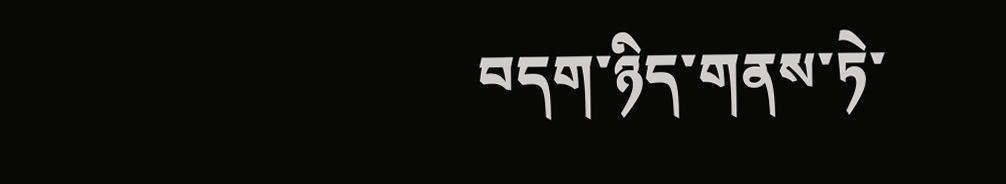བདག་ཉིད་གནས་ཏེ་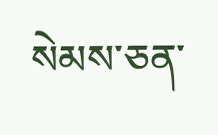སེམས་ཅན་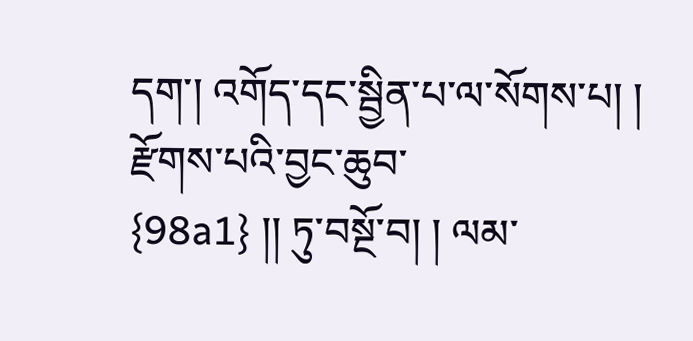དག་། འགོད་དང་སྦྱིན་པ་ལ་སོགས་པ། ། རྫོགས་པའི་བྱང་ཆུབ་
{98a1} །། ཏུ་བསྔོ་བ། ། ལམ་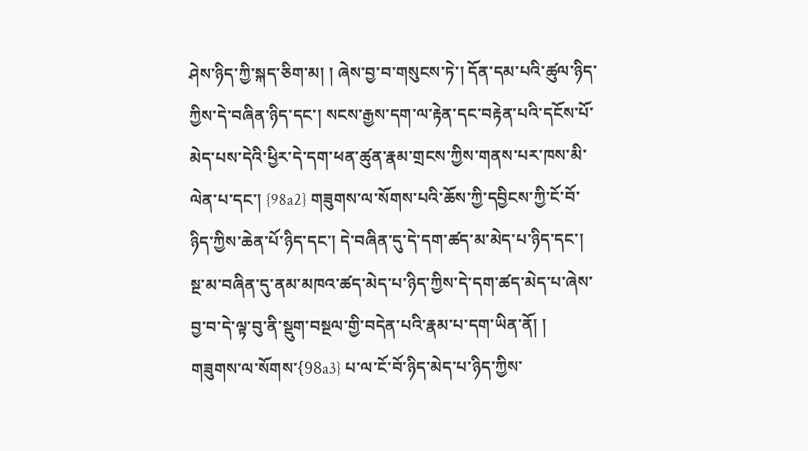ཤེས་ཉིད་ཀྱི་སྐད་ཅིག་མ། ། ཞེས་བྱ་བ་གསུངས་ཏེ་། དོན་དམ་པའི་ཚུལ་ཉིད་ཀྱིས་དེ་བཞིན་ཉིད་དང་། སངས་རྒྱས་དག་ལ་རྟེན་དང་བརྟེན་པའི་དངོས་པོ་མེད་པས་དེའི་ཕྱིར་དེ་དག་ཕན་ཚུན་རྣམ་གྲངས་ཀྱིས་གནས་པར་ཁས་མི་ལེན་པ་དང་། {98a2} གཟུགས་ལ་སོགས་པའི་ཆོས་ཀྱི་དབྱིངས་ཀྱི་ངོ་བོ་ཉིད་ཀྱིས་ཆེན་པོ་ཉིད་དང་། དེ་བཞིན་དུ་དེ་དག་ཚད་མ་མེད་པ་ཉིད་དང་། སྔ་མ་བཞིན་དུ་ནམ་མཁའ་ཚད་མེད་པ་ཉིད་ཀྱིས་དེ་དག་ཚད་མེད་པ་ཞེས་བྱ་བ་དེ་ལྟ་བུ་ནི་སྡུག་བསྔལ་གྱི་བདེན་པའི་རྣམ་པ་དག་ཡིན་ནོ། ། གཟུགས་ལ་སོགས་{98a3} པ་ལ་ངོ་བོ་ཉིད་མེད་པ་ཉིད་ཀྱིས་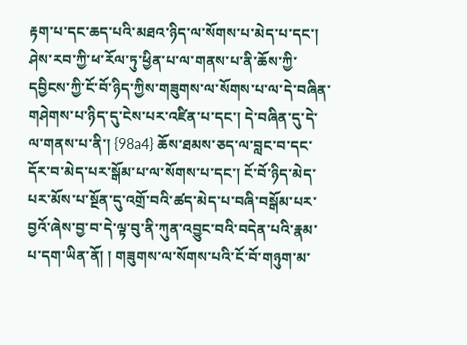རྟག་པ་དང་ཆད་པའི་མཐའ་ཉིད་ལ་སོགས་པ་མེད་པ་དང་། ཤེས་རབ་ཀྱི་ཕ་རོལ་ཏུ་ཕྱིན་པ་ལ་གནས་པ་ནི་ཆོས་ཀྱི་དབྱིངས་ཀྱི་ངོ་བོ་ཉིད་ཀྱིས་གཟུགས་ལ་སོགས་པ་ལ་དེ་བཞིན་གཤེགས་པ་ཉིད་དུ་ངེས་པར་འཛིན་པ་དང་། དེ་བཞིན་དུ་དེ་ལ་གནས་པ་ནི་། {98a4} ཆོས་ཐམས་ཅད་ལ་བླང་བ་དང་དོར་བ་མེད་པར་སྒོམ་པ་ལ་སོགས་པ་དང་། ངོ་བོ་ཉིད་མེད་པར་མོས་པ་སྔོན་དུ་འགྲོ་བའི་ཚད་མེད་པ་བཞི་བསྒོམ་པར་བྱའོ་ཞེས་བྱ་བ་དེ་ལྟ་བུ་ནི་ཀུན་འབྱུང་བའི་བདེན་པའི་རྣམ་པ་དག་ཡིན་ནོ། ། གཟུགས་ལ་སོགས་པའི་ངོ་བོ་གཉུག་མ་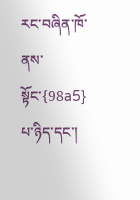རང་བཞིན་ཁོ་ནས་སྟོང་{98a5} པ་ཉིད་དང་།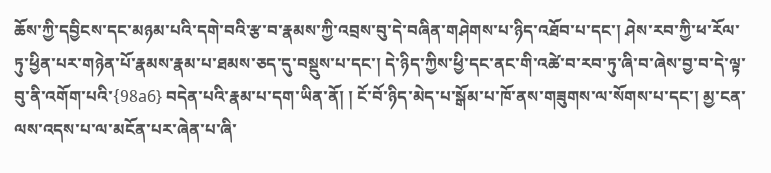ཆོས་ཀྱི་དབྱིངས་དང་མཉམ་པའི་དགེ་བའི་རྩ་བ་རྣམས་ཀྱི་འབྲས་བུ་དེ་བཞིན་གཤེགས་པ་ཉིད་འཐོབ་པ་དང་། ཤེས་རབ་ཀྱི་ཕ་རོལ་ཏུ་ཕྱིན་པར་གཉེན་པོ་རྣམས་རྣམ་པ་ཐམས་ཅད་དུ་བསྡུས་པ་དང་། དེ་ཉིད་ཀྱིས་ཕྱི་དང་ནང་གི་འཚེ་བ་རབ་ཏུ་ཞི་བ་ཞེས་བྱ་བ་དེ་ལྟ་བུ་ནི་འགོག་པའི་{98a6} བདེན་པའི་རྣམ་པ་དག་ཡིན་ནོ། ། ངོ་བོ་ཉིད་མེད་པ་སྒོམ་པ་ཁོ་ནས་གཟུགས་ལ་སོགས་པ་དང་། མྱ་ངན་ལས་འདས་པ་ལ་མངོན་པར་ཞེན་པ་ཞི་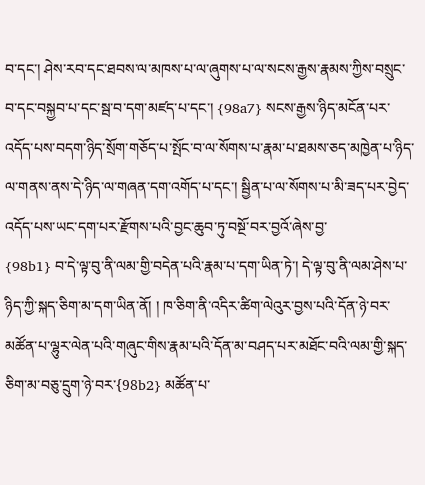བ་དང་། ཤེས་རབ་དང་ཐབས་ལ་མཁས་པ་ལ་ཞུགས་པ་ལ་སངས་རྒྱས་རྣམས་ཀྱིས་བསྲུང་བ་དང་བསྐྱབ་པ་དང་སྦ་བ་དག་མཛད་པ་དང་། {98a7} སངས་རྒྱས་ཉིད་མངོན་པར་འདོད་པས་བདག་ཉིད་སྲོག་གཅོད་པ་སྤོང་བ་ལ་སོགས་པ་རྣམ་པ་ཐམས་ཅད་མཁྱེན་པ་ཉིད་ལ་གནས་ནས་དེ་ཉིད་ལ་གཞན་དག་འགོད་པ་དང་། སྦྱིན་པ་ལ་སོགས་པ་མི་ཟད་པར་བྱེད་འདོད་པས་ཡང་དག་པར་རྫོགས་པའི་བྱང་ཆུབ་ཏུ་བསྔོ་བར་བྱའོ་ཞེས་བྱ་
{98b1} བ་དེ་ལྟ་བུ་ནི་ལམ་གྱི་བདེན་པའི་རྣམ་པ་དག་ཡིན་ཏེ་། དེ་ལྟ་བུ་ནི་ལམ་ཤེས་པ་ཉིད་ཀྱི་སྐད་ཅིག་མ་དག་ཡིན་ནོ། ། ཁ་ཅིག་ནི་འདིར་ཚིག་ལེའུར་བྱས་པའི་དོན་ཉེ་བར་མཚོན་པ་ལྷུར་ལེན་པའི་གཞུང་གིས་རྣམ་པའི་དོན་མ་བཤད་པར་མཐོང་བའི་ལམ་གྱི་སྐད་ཅིག་མ་བཅུ་དྲུག་ཉེ་བར་{98b2} མཚོན་པ་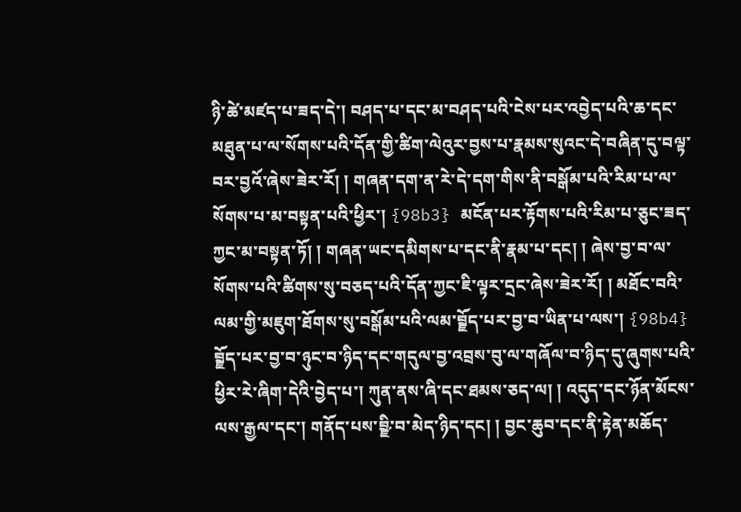ཉི་ཚེ་མཛད་པ་ཟད་དེ་། བཤད་པ་དང་མ་བཤད་པའི་ངེས་པར་འབྱེད་པའི་ཆ་དང་མཐུན་པ་ལ་སོགས་པའི་དོན་གྱི་ཚིག་ལེའུར་བྱས་པ་རྣམས་སུའང་དེ་བཞིན་དུ་བལྟ་བར་བྱའོ་ཞེས་ཟེར་རོ། ། གཞན་དག་ན་རེ་དེ་དག་གིས་ནི་བསྒོམ་པའི་རིམ་པ་ལ་སོགས་པ་མ་བསྟན་པའི་ཕྱིར་། {98b3} མངོན་པར་རྟོགས་པའི་རིམ་པ་ཅུང་ཟད་ཀྱང་མ་བསྟན་ཏོ། ། གཞན་ཡང་དམིགས་པ་དང་ནི་རྣམ་པ་དང། ། ཞེས་བྱ་བ་ལ་སོགས་པའི་ཚིགས་སུ་བཅད་པའི་དོན་ཀྱང་ཇི་ལྟར་དྲང་ཞེས་ཟེར་རོ། ། མཐོང་བའི་ལམ་གྱི་མཇུག་ཐོགས་སུ་བསྒོམ་པའི་ལམ་བྲྗོད་པར་བྱ་བ་ཡིན་པ་ལས་། {98b4} བྲྗོད་པར་བྱ་བ་ཉུང་བ་ཉིད་དང་གདུལ་བྱ་འབྲས་བུ་ལ་གཞོལ་བ་ཉིད་དུ་ཞུགས་པའི་ཕྱིར་རེ་ཞིག་དེའི་བྱེད་པ་། ཀུན་ནས་ཞི་དང་ཐམས་ཅད་ལ། ། འདུད་དང་ཉོན་མོངས་ལས་རྒྱལ་དང་། གནོད་པས་བྲྫི་བ་མེད་ཉིད་དང། ། བྱང་ཆུབ་དང་ནི་རྟེན་མཆོད་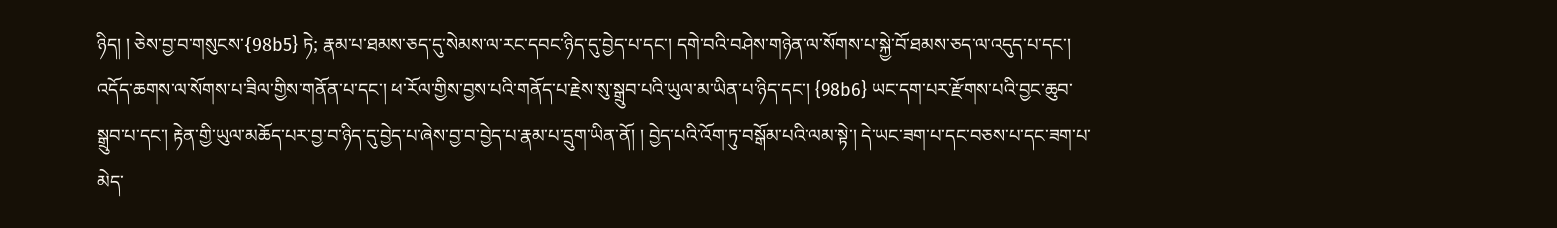ཉིད། ། ཅེས་བྱ་བ་གསུངས་{98b5} ཏེ; རྣམ་པ་ཐམས་ཅད་དུ་སེམས་ལ་རང་དབང་ཉིད་དུ་བྱེད་པ་དང་། དགེ་བའི་བཤེས་གཉེན་ལ་སོགས་པ་སྐྱེ་བོ་ཐམས་ཅད་ལ་འདུད་པ་དང་། འདོད་ཆགས་ལ་སོགས་པ་ཟིལ་གྱིས་གནོན་པ་དང་། ཕ་རོལ་གྱིས་བྱས་པའི་གནོད་པ་རྗེས་སུ་སྒྲུབ་པའི་ཡུལ་མ་ཡིན་པ་ཉིད་དང་། {98b6} ཡང་དག་པར་རྫོགས་པའི་བྱང་ཆུབ་སྒྲུབ་པ་དང་། རྟེན་གྱི་ཡུལ་མཆོད་པར་བྱ་བ་ཉིད་དུ་བྱེད་པ་ཞེས་བྱ་བ་བྱེད་པ་རྣམ་པ་དྲུག་ཡིན་ནོ། ། བྱེད་པའི་འོག་ཏུ་བསྒོམ་པའི་ལམ་སྟེ་། དེ་ཡང་ཟག་པ་དང་བཅས་པ་དང་ཟག་པ་མེད་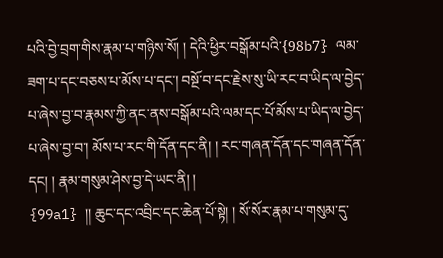པའི་བྱེ་བྲག་གིས་རྣམ་པ་གཉིས་སོ། ། དེའི་ཕྱིར་བསྒོམ་པའི་{98b7} ལམ་ཟག་པ་དང་བཅས་པ་མོས་པ་དང་། བསྔོ་བ་དང་རྗེས་སུ་ཡི་རང་བ་ཡིད་ལ་བྱེད་པ་ཞེས་བྱ་བ་རྣམས་ཀྱི་ནང་ནས་བསྒོམ་པའི་ལམ་དང་པོ་མོས་པ་ཡིད་ལ་བྱེད་པ་ཞེས་བྱ་བ་། མོས་པ་རང་གི་དོན་དང་ནི། ། རང་གཞན་དོན་དང་གཞན་དོན་དང། ། རྣམ་གསུམ་ཤེས་བྱ་དེ་ཡང་ནི། །
{99a1} །། ཆུང་དང་འབྲིང་དང་ཆེན་པོ་སྟེ། ། སོ་སོར་རྣམ་པ་གསུམ་དུ་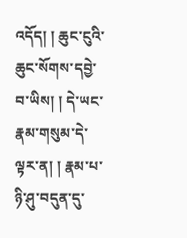འདོད། ། ཆུང་ངུའི་ཆུང་སོགས་དབྱེ་བ་ཡིས། ། དེ་ཡང་རྣམ་གསུམ་དེ་ལྟར་ན། ། རྣམ་པ་ཉི་ཤུ་བདུན་དུ་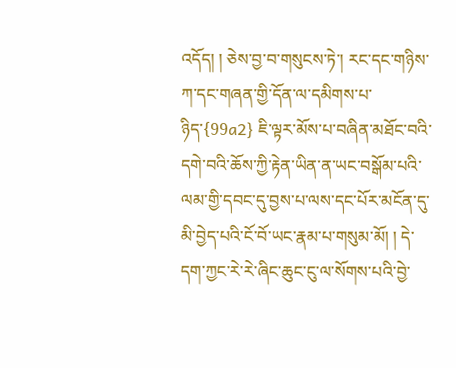འདོད། ། ཅེས་བྱ་བ་གསུངས་ཏེ་། རང་དང་གཉིས་ཀ་དང་གཞན་གྱི་དོན་ལ་དམིགས་པ་ཉིད་{99a2} ཇི་ལྟར་མོས་པ་བཞིན་མཐོང་བའི་དགེ་བའི་ཆོས་ཀྱི་རྟེན་ཡིན་ན་ཡང་བསྒོམ་པའི་ལམ་གྱི་དབང་དུ་བྱས་པ་ལས་དང་པོར་མངོན་དུ་མི་བྱེད་པའི་ངོ་བོ་ཡང་རྣམ་པ་གསུམ་མོ། ། དེ་དག་ཀྱང་རེ་རེ་ཞིང་ཆུང་ངུ་ལ་སོགས་པའི་བྱེ་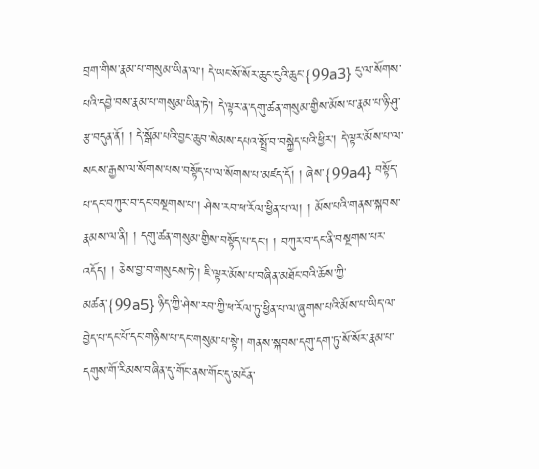བྲག་གིས་རྣམ་པ་གསུམ་ཡིན་ལ་། དེ་ཡང་སོ་སོར་ཆུང་ངུའི་ཆུང་{99a3} ངུ་ལ་སོགས་པའི་དབྱེ་བས་རྣམ་པ་གསུམ་ཡིན་ཏེ་། དེ་ལྟར་ན་དགུ་ཚན་གསུམ་གྱིས་མོས་པ་རྣམ་པ་ཉི་ཤུ་རྩ་བདུན་ནོ། ། དེ་སྒོམ་པའི་བྱང་ཆུབ་སེམས་དཔའ་སྤྲོ་བ་བསྐྱེད་པའི་ཕྱིར་། དེ་ལྟར་མོས་པ་ལ་སངས་རྒྱས་ལ་སོགས་པས་བསྟོད་པ་ལ་སོགས་པ་མཛད་དོ། ། ཞེས་{99a4} བསྟོད་པ་དང་བཀུར་བ་དང་བསྔགས་པ་། ཤེས་རབ་ཕ་རོལ་ཕྱིན་པ་ལ། ། མོས་པའི་གནས་སྐབས་རྣམས་ལ་ནི། ། དགུ་ཚན་གསུམ་གྱིས་བསྟོད་པ་དང། ། བཀུར་བ་དང་ནི་བསྔགས་པར་འདོད། ། ཅེས་བྱ་བ་གསུངས་ཏེ་། ཇི་ལྟར་མོས་པ་བཞིན་མཐོང་བའི་ཆོས་ཀྱི་མཚན་{99a5} ཉིད་ཀྱི་ཤེས་རབ་ཀྱི་ཕ་རོལ་ཏུ་ཕྱིན་པ་ལ་ཞུགས་པའི་མོས་པ་ཡིད་ལ་བྱེད་པ་དང་པོ་དང་གཉིས་པ་དང་གསུམ་པ་སྟེ་། གནས་སྐབས་དགུ་དག་ཏུ་སོ་སོར་རྣམ་པ་དགུས་གོ་རིམས་བཞིན་དུ་གོང་ནས་གོང་དུ་མངོན་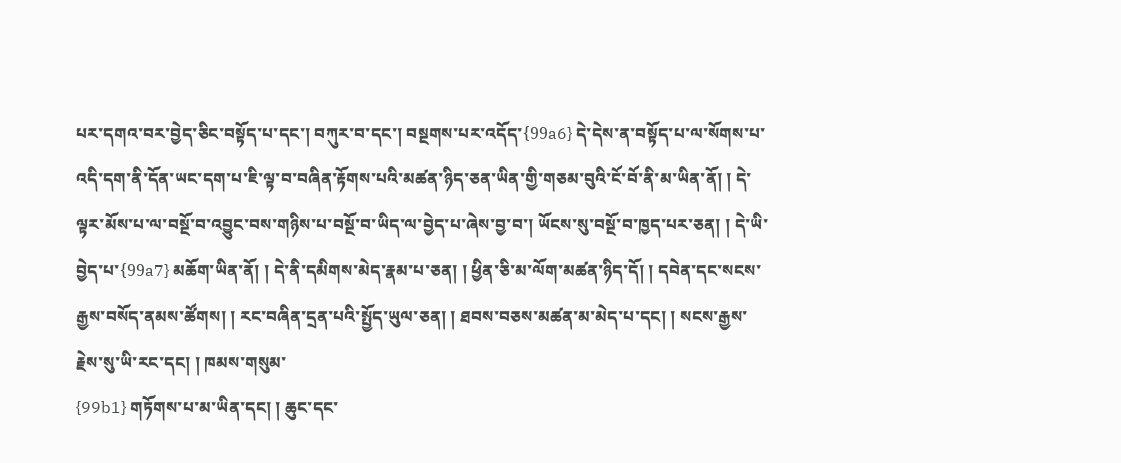པར་དགའ་བར་བྱེད་ཅིང་བསྟོད་པ་དང་། བཀུར་བ་དང་། བསྔགས་པར་འདོད་{99a6} དེ་དེས་ན་བསྟོད་པ་ལ་སོགས་པ་འདི་དག་ནི་དོན་ཡང་དག་པ་ཇི་ལྟ་བ་བཞིན་རྟོགས་པའི་མཚན་ཉིད་ཅན་ཡིན་གྱི་གཅམ་བུའི་ངོ་བོ་ནི་མ་ཡིན་ནོ། ། དེ་ལྟར་མོས་པ་ལ་བསྔོ་བ་འབྱུང་བས་གཉིས་པ་བསྔོ་བ་ཡིད་ལ་བྱེད་པ་ཞེས་བྱ་བ་། ཡོངས་སུ་བསྔོ་བ་ཁྱད་པར་ཅན། ། དེ་ཡི་བྱེད་པ་{99a7} མཆོག་ཡིན་ནོ། ། དེ་ནི་དམིགས་མེད་རྣམ་པ་ཅན། ། ཕྱིན་ཅི་མ་ལོག་མཚན་ཉིད་དོ། ། དབེན་དང་སངས་རྒྱས་བསོད་ནམས་ཚོགས། ། རང་བཞིན་དྲན་པའི་སྤྱོད་ཡུལ་ཅན། ། ཐབས་བཅས་མཚན་མ་མེད་པ་དང། ། སངས་རྒྱས་རྗེས་སུ་ཡི་རང་དང། ། ཁམས་གསུམ་
{99b1} གཏོགས་པ་མ་ཡིན་དང། ། ཆུང་དང་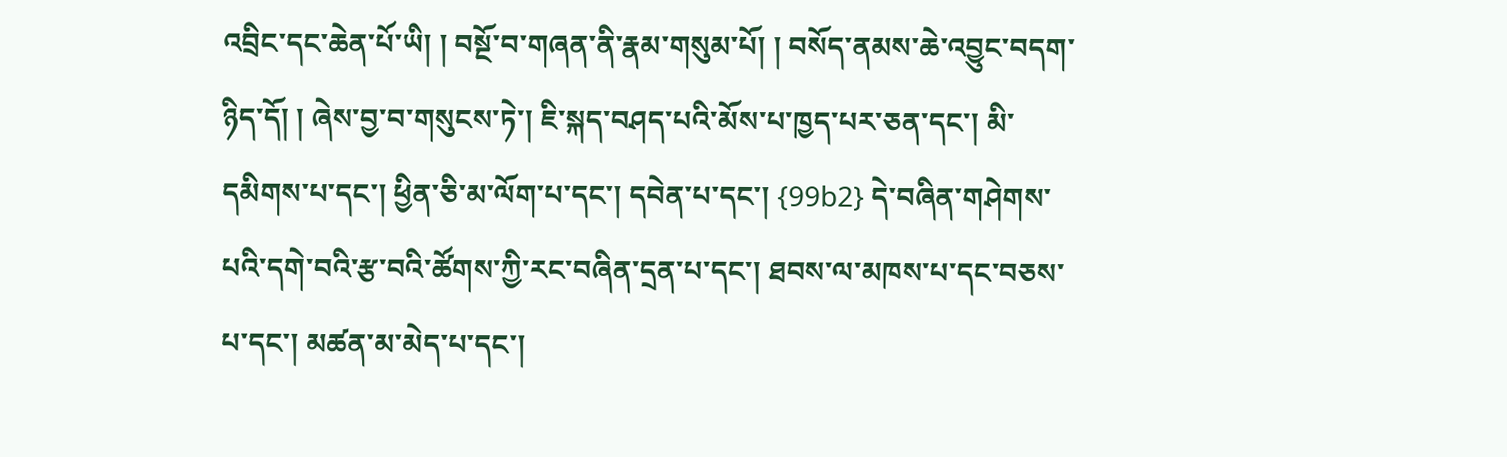འབྲིང་དང་ཆེན་པོ་ཡི། ། བསྔོ་བ་གཞན་ནི་རྣམ་གསུམ་པོ། ། བསོད་ནམས་ཆེ་འབྱུང་བདག་ཉིད་དོ། ། ཞེས་བྱ་བ་གསུངས་ཏེ་། ཇི་སྐད་བཤད་པའི་མོས་པ་ཁྱད་པར་ཅན་དང་། མི་དམིགས་པ་དང་། ཕྱིན་ཅི་མ་ལོག་པ་དང་། དབེན་པ་དང་། {99b2} དེ་བཞིན་གཤེགས་པའི་དགེ་བའི་རྩ་བའི་ཚོགས་ཀྱི་རང་བཞིན་དྲན་པ་དང་། ཐབས་ལ་མཁས་པ་དང་བཅས་པ་དང་། མཚན་མ་མེད་པ་དང་།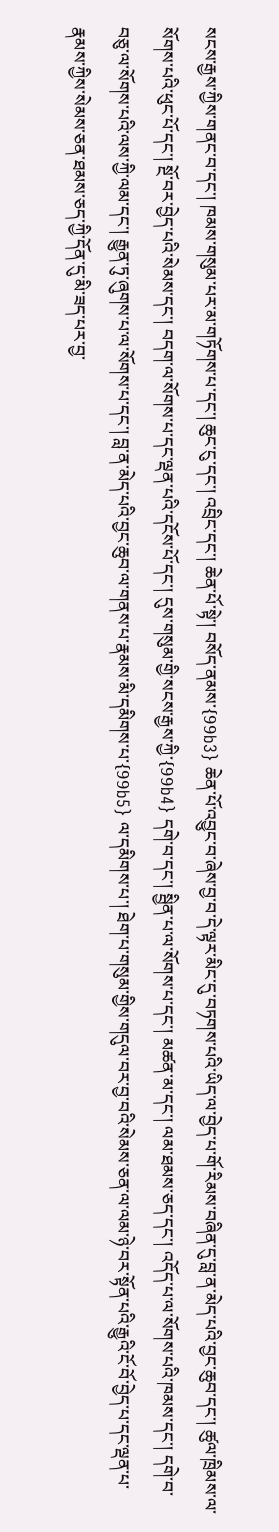སངས་རྒྱས་ཀྱིས་གནང་བ་དང་། ཁམས་གསུམ་པར་མ་གཏོགས་པ་དང་། ཆུང་ངུ་དང་། འབྲིང་དང་། ཆེན་པོ་སྟེ་། བསོད་ནམས་{99b3} ཆེན་པོ་འབྱུང་བ་ཞེས་བྱ་བ་དེ་ལྟར་མིང་དུ་བཏགས་པའི་ཡིད་ལ་བྱེད་པ་གོ་རིམས་བཞིན་དུ་བླ་ན་མེད་པའི་བྱང་ཆུབ་དང་། ཚུལ་ཁྲིམས་ལ་སོགས་པའི་ཕུང་པོ་དང་། སྔོ་བར་བྱེད་པའི་སེམས་དང་། བདག་ལ་སོགས་པ་དང་ལྡན་པའི་དངོས་པོ་དང་། དུས་གསུམ་གྱི་སངས་རྒྱས་ཀྱི་{99b4} དགེ་བ་དང་། སྦྱིན་པ་ལ་སོགས་པ་དང་། མཚན་མ་དང་། ལམ་ཐམས་ཅད་དང་། འདོད་པ་ལ་སོགས་པའི་ཁམས་དང་། དགེ་བ་བཅུ་ལ་སོགས་པའི་ལས་ཀྱི་ལམ་དང་། རྒྱུན་ཏུ་ཞུགས་པ་ལ་སོགས་པ་དང་། བླ་ན་མེད་པའི་བྱང་ཆུབ་ལ་གནས་པ་རྣམས་མི་དམིགས་པ་{99b5} ལ་དམིགས་པ་། ཐེག་པ་གསུམ་གྱིས་གདུལ་བར་བྱ་བའི་སེམས་ཅན་ལ་ལམ་ཉེ་བར་སྟོན་པའི་རྒྱུའི་ངོ་བོ་བྱེད་པ་དང་ལྡན་པ་རྣམས་ཀྱིས་སེམས་ཅན་ཐམས་ཅད་ཀྱི་དོན་དུ་མི་ཟད་པར་བྱ་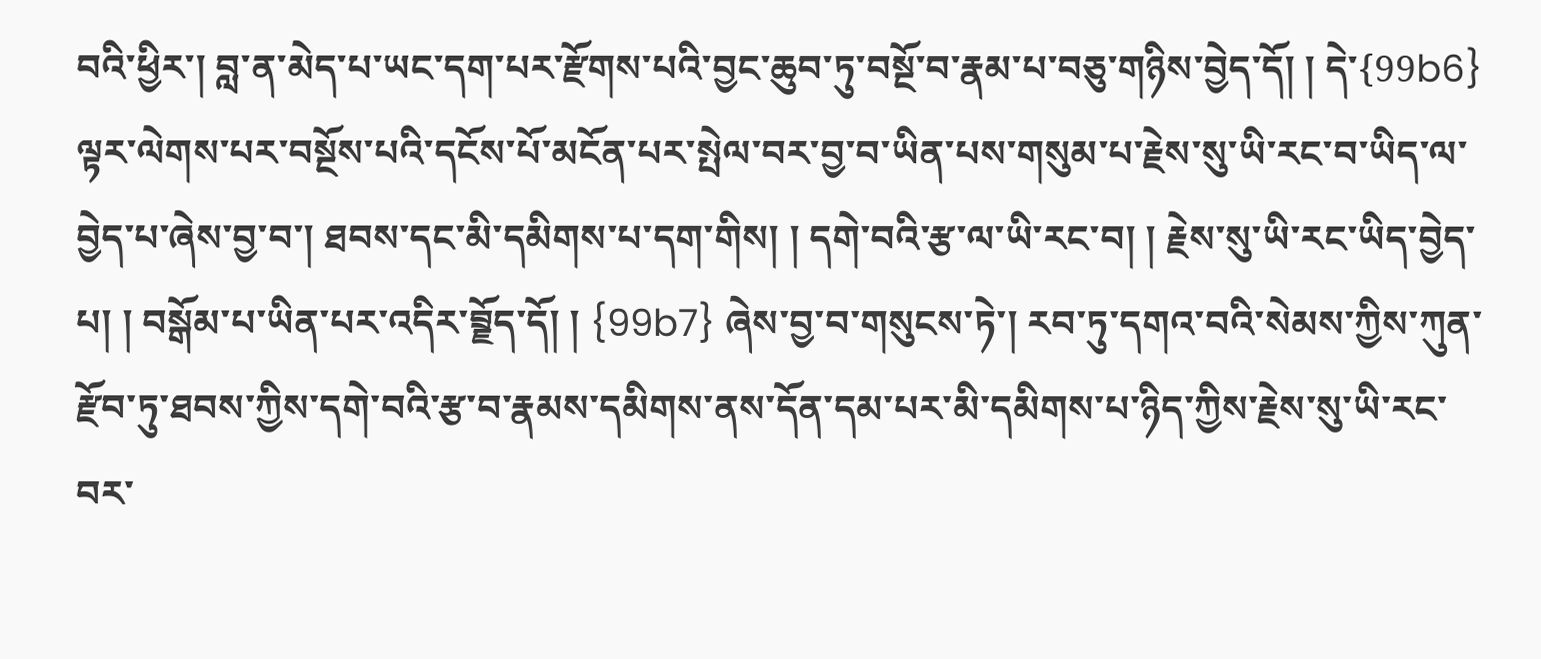བའི་ཕྱིར་། བླ་ན་མེད་པ་ཡང་དག་པར་རྫོགས་པའི་བྱང་ཆུབ་ཏུ་བསྔོ་བ་རྣམ་པ་བཅུ་གཉིས་བྱེད་དོ། ། དེ་{99b6} ལྟར་ལེགས་པར་བསྔོས་པའི་དངོས་པོ་མངོན་པར་སྤེལ་བར་བྱ་བ་ཡིན་པས་གསུམ་པ་རྗེས་སུ་ཡི་རང་བ་ཡིད་ལ་བྱེད་པ་ཞེས་བྱ་བ་། ཐབས་དང་མི་དམིགས་པ་དག་གིས། ། དགེ་བའི་རྩ་ལ་ཡི་རང་བ། ། རྗེས་སུ་ཡི་རང་ཡིད་བྱེད་པ། ། བསྒོམ་པ་ཡིན་པར་འདིར་བྲྗོད་དོ། ། {99b7} ཞེས་བྱ་བ་གསུངས་ཏེ་། རབ་ཏུ་དགའ་བའི་སེམས་ཀྱིས་ཀུན་རྫོབ་ཏུ་ཐབས་ཀྱིས་དགེ་བའི་རྩ་བ་རྣམས་དམིགས་ནས་དོན་དམ་པར་མི་དམིགས་པ་ཉིད་ཀྱིས་རྗེས་སུ་ཡི་རང་བར་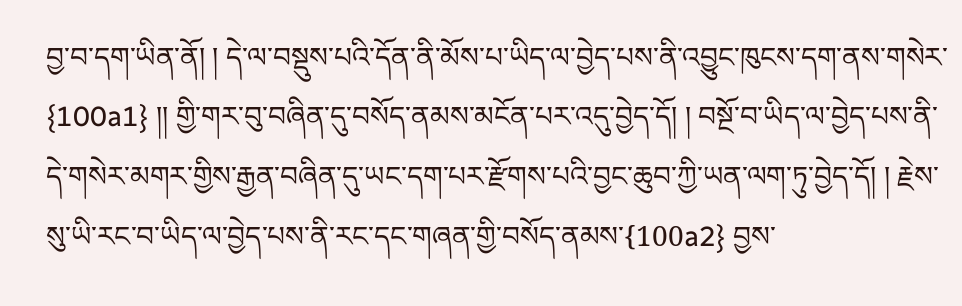བྱ་བ་དག་ཡིན་ནོ། ། དེ་ལ་བསྡུས་པའི་དོན་ནི་མོས་པ་ཡིད་ལ་བྱེད་པས་ནི་འབྱུང་ཁུངས་དག་ནས་གསེར་
{100a1} །། གྱི་གར་བུ་བཞིན་དུ་བསོད་ནམས་མངོན་པར་འདུ་བྱེད་དོ། ། བསྔོ་བ་ཡིད་ལ་བྱེད་པས་ནི་དེ་གསེར་མགར་གྱིས་རྒྱན་བཞིན་དུ་ཡང་དག་པར་རྫོགས་པའི་བྱང་ཆུབ་ཀྱི་ཡན་ལག་ཏུ་བྱེད་དོ། ། རྗེས་སུ་ཡི་རང་བ་ཡིད་ལ་བྱེད་པས་ནི་རང་དང་གཞན་གྱི་བསོད་ནམས་{100a2} བྱས་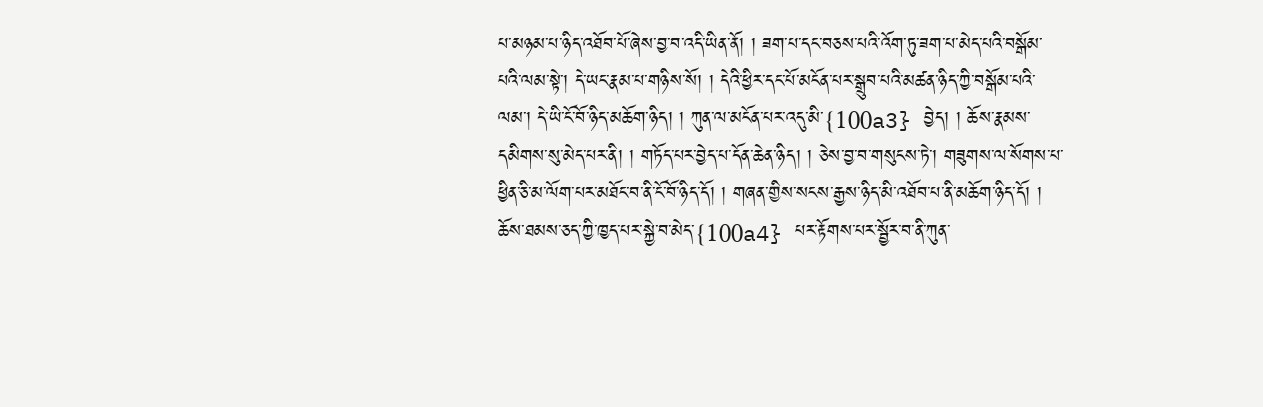པ་མཉམ་པ་ཉིད་འཐོབ་པོ་ཞེས་བྱ་བ་འདི་ཡིན་ནོ། ། ཟག་པ་དང་བཅས་པའི་འོག་ཏུ་ཟག་པ་མེད་པའི་བསྒོམ་པའི་ལམ་སྟེ་། དེ་ཡང་རྣམ་པ་གཉིས་སོ། ། དེའི་ཕྱིར་དང་པོ་མངོན་པར་སྒྲུབ་པའི་མཚན་ཉིད་ཀྱི་བསྒོམ་པའི་ལམ་། དེ་ཡི་ངོ་བོ་ཉིད་མཆོག་ཉིད། ། ཀུན་ལ་མངོན་པར་འདུ་མི་{100a3} བྱེད། ། ཆོས་རྣམས་དམིགས་སུ་མེད་པར་ནི། ། གཏོད་པར་བྱེད་པ་དོན་ཆེན་ཉིད། ། ཅེས་བྱ་བ་གསུངས་ཏེ་། གཟུགས་ལ་སོགས་པ་ཕྱིན་ཅི་མ་ལོག་པར་མཐོང་བ་ནི་ངོ་བོ་ཉིད་དོ། ། གཞན་གྱིས་སངས་རྒྱས་ཉིད་མི་འཐོབ་པ་ནི་མཆོག་ཉིད་དོ། ། ཆོས་ཐམས་ཅད་ཀྱི་ཁྱད་པར་སྐྱེ་བ་མེད་{100a4} པར་རྟོགས་པར་སྦྱོར་བ་ནི་ཀུན་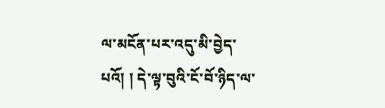ལ་མངོན་པར་འདུ་མི་བྱེད་པའོ། ། དེ་ལྟ་བུའི་ངོ་བོ་ཉིད་ལ་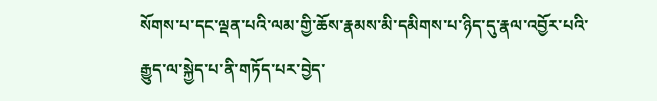སོགས་པ་དང་ལྡན་པའི་ལམ་གྱི་ཆོས་རྣམས་མི་དམིགས་པ་ཉིད་དུ་རྣལ་འབྱོར་པའི་རྒྱུད་ལ་སྐྱེད་པ་ནི་གཏོད་པར་བྱེད་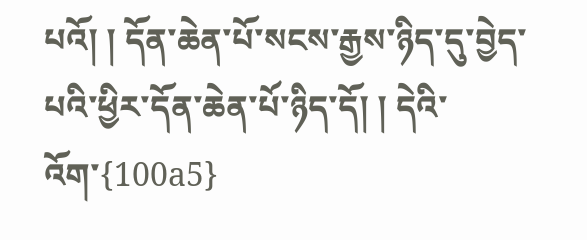པའོ། ། དོན་ཆེན་པོ་སངས་རྒྱས་ཉིད་དུ་བྱེད་པའི་ཕྱིར་དོན་ཆེན་པོ་ཉིད་དོ། ། དེའི་འོག་{100a5}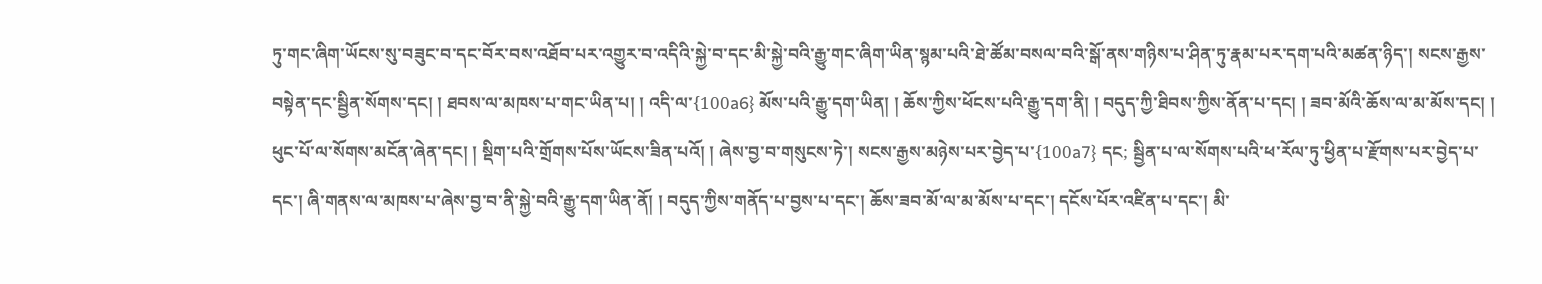ཏུ་གང་ཞིག་ཡོངས་སུ་བཟུང་བ་དང་བོར་བས་འཐོབ་པར་འགྱུར་བ་འདིའི་སྐྱེ་བ་དང་མི་སྐྱེ་བའི་རྒྱུ་གང་ཞིག་ཡིན་སྙམ་པའི་ཐེ་ཚོམ་བསལ་བའི་སྒོ་ནས་གཉིས་པ་ཤིན་ཏུ་རྣམ་པར་དག་པའི་མཚན་ཉིད་། སངས་རྒྱས་བསྟེན་དང་སྦྱིན་སོགས་དང། ། ཐབས་ལ་མཁས་པ་གང་ཡིན་པ། ། འདི་ལ་{100a6} མོས་པའི་རྒྱུ་དག་ཡིན། ། ཆོས་ཀྱིས་ཕོངས་པའི་རྒྱུ་དག་ནི། ། བདུད་ཀྱི་ཐིབས་ཀྱིས་ནོན་པ་དང། ། ཟབ་མོའི་ཆོས་ལ་མ་མོས་དང། ། ཕུང་པོ་ལ་སོགས་མངོན་ཞེན་དང། ། སྡིག་པའི་གྲོགས་པོས་ཡོངས་ཟིན་པའོ། ། ཞེས་བྱ་བ་གསུངས་ཏེ་། སངས་རྒྱས་མཉེས་པར་བྱེད་པ་{100a7} དང; སྦྱིན་པ་ལ་སོགས་པའི་ཕ་རོལ་ཏུ་ཕྱིན་པ་རྫོགས་པར་བྱེད་པ་དང་། ཞི་གནས་ལ་མཁས་པ་ཞེས་བྱ་བ་ནི་སྐྱེ་བའི་རྒྱུ་དག་ཡིན་ནོ། ། བདུད་ཀྱིས་གནོད་པ་བྱས་པ་དང་། ཆོས་ཟབ་མོ་ལ་མ་མོས་པ་དང་། དངོས་པོར་འཛིན་པ་དང་། མི་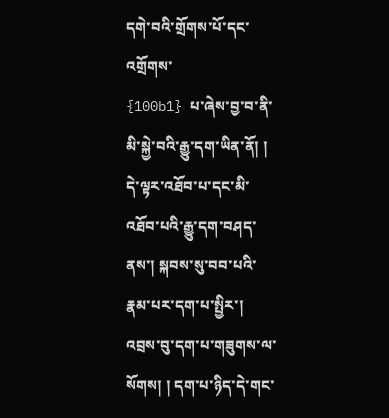དགེ་བའི་གྲོགས་པོ་དང་འགྲོགས་
{100b1} པ་ཞེས་བྱ་བ་ནི་མི་སྐྱེ་བའི་རྒྱུ་དག་ཡིན་ནོ། ། དེ་ལྟར་འཐོབ་པ་དང་མི་འཐོབ་པའི་རྒྱུ་དག་བཤད་ནས་། སྐབས་སུ་བབ་པའི་རྣམ་པར་དག་པ་སྤྱིར་། འབྲས་བུ་དག་པ་གཟུགས་ལ་སོགས། ། དག་པ་ཉིད་དེ་གང་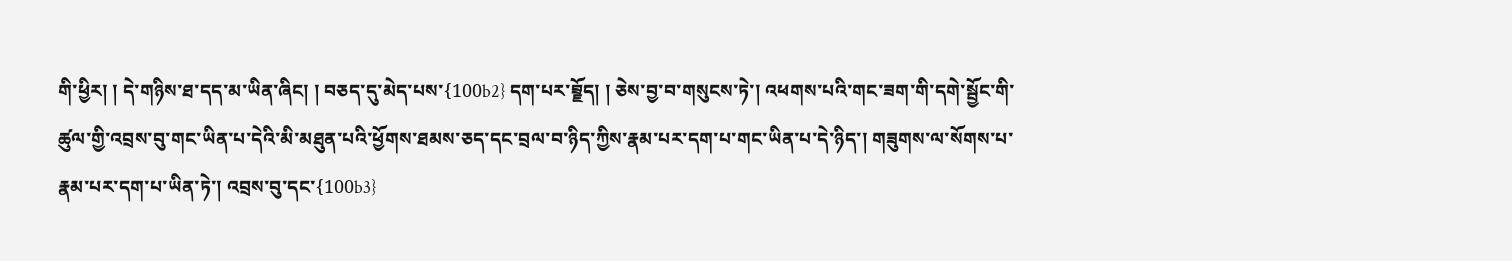གི་ཕྱིར། ། དེ་གཉིས་ཐ་དད་མ་ཡིན་ཞིང། ། བཅད་དུ་མེད་པས་{100b2} དག་པར་བྲྗོད། ། ཅེས་བྱ་བ་གསུངས་ཏེ་། འཕགས་པའི་གང་ཟག་གི་དགེ་སྦྱོང་གི་ཚུལ་གྱི་འབྲས་བུ་གང་ཡིན་པ་དེའི་མི་མཐུན་པའི་ཕྱོགས་ཐམས་ཅད་དང་བྲལ་བ་ཉིད་ཀྱིས་རྣམ་པར་དག་པ་གང་ཡིན་པ་དེ་ཉིད་། གཟུགས་ལ་སོགས་པ་རྣམ་པར་དག་པ་ཡིན་ཏེ་། འབྲས་བུ་དང་{100b3}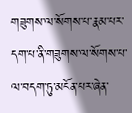གཟུགས་ལ་སོགས་པ་རྣམ་པར་དག་པ་ནི་གཟུགས་ལ་སོགས་པ་ལ་བདག་ཏུ་མངོན་པར་ཞེན་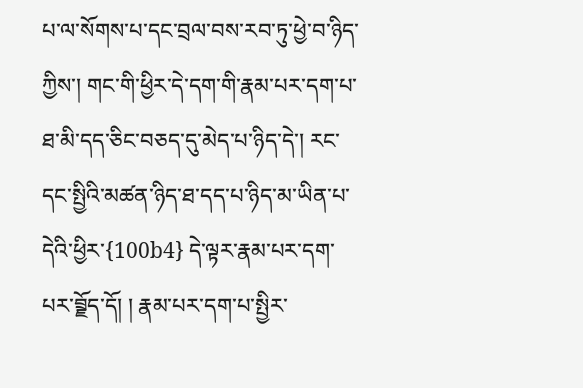པ་ལ་སོགས་པ་དང་བྲལ་བས་རབ་ཏུ་ཕྱེ་བ་ཉིད་ཀྱིས་། གང་གི་ཕྱིར་དེ་དག་གི་རྣམ་པར་དག་པ་ཐ་མི་དད་ཅིང་བཅད་དུ་མེད་པ་ཉིད་དེ་། རང་དང་སྤྱིའི་མཚན་ཉིད་ཐ་དད་པ་ཉིད་མ་ཡིན་པ་དེའི་ཕྱིར་{100b4} དེ་ལྟར་རྣམ་པར་དག་པར་བྲྗོད་དོ། ། རྣམ་པར་དག་པ་སྤྱིར་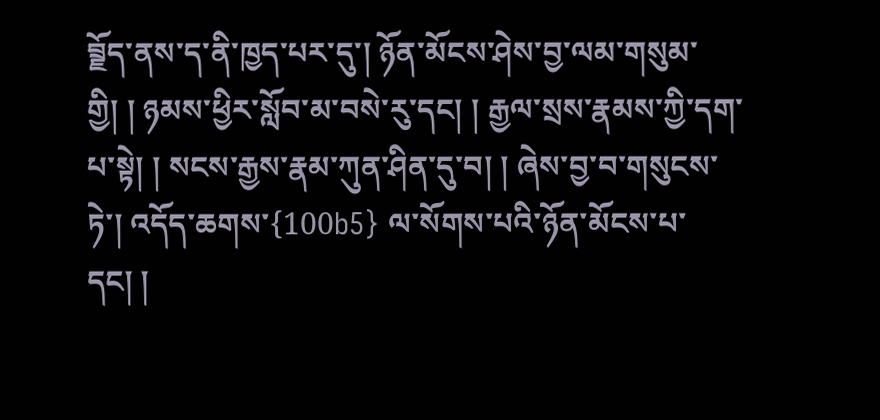བྲྗོད་ནས་ད་ནི་ཁྱད་པར་དུ་། ཉོན་མོངས་ཤེས་བྱ་ལམ་གསུམ་གྱི། ། ཉམས་ཕྱིར་སློབ་མ་བསེ་རུ་དང། ། རྒྱལ་སྲས་རྣམས་ཀྱི་དག་པ་སྟེ། ། སངས་རྒྱས་རྣམ་ཀུན་ཤིན་དུ་བ། ། ཞེས་བྱ་བ་གསུངས་ཏེ་། འདོད་ཆགས་{100b5} ལ་སོགས་པའི་ཉོན་མོངས་པ་དང། །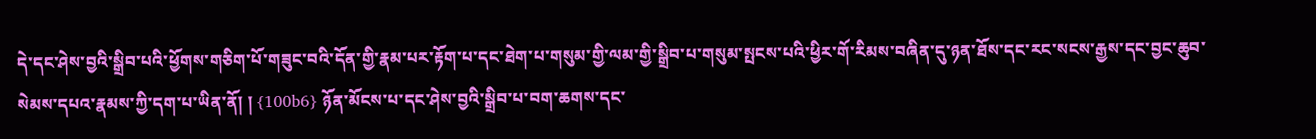དེ་དང་ཤེས་བྱའི་སྒྲིབ་པའི་ཕྱོགས་གཅིག་པོ་གཟུང་བའི་དོན་གྱི་རྣམ་པར་རྟོག་པ་དང་ཐེག་པ་གསུམ་གྱི་ལམ་གྱི་སྒྲིབ་པ་གསུམ་སྤངས་པའི་ཕྱིར་གོ་རིམས་བཞིན་དུ་ཉན་ཐོས་དང་རང་སངས་རྒྱས་དང་བྱང་ཆུབ་སེམས་དཔའ་རྣམས་ཀྱི་དག་པ་ཡིན་ནོ། ། {100b6} ཉོན་མོངས་པ་དང་ཤེས་བྱའི་སྒྲིབ་པ་བག་ཆགས་དང་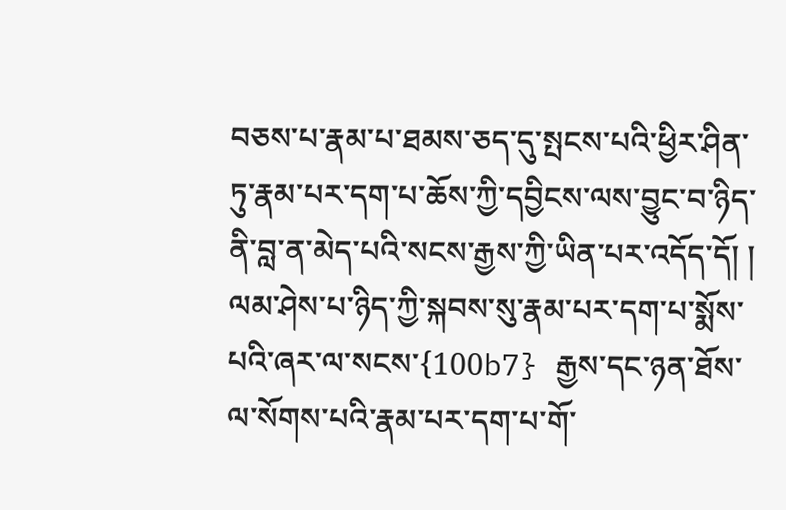བཅས་པ་རྣམ་པ་ཐམས་ཅད་དུ་སྤངས་པའི་ཕྱིར་ཤིན་ཏུ་རྣམ་པར་དག་པ་ཆོས་ཀྱི་དབྱིངས་ལས་བྱུང་བ་ཉིད་ནི་བླ་ན་མེད་པའི་སངས་རྒྱས་ཀྱི་ཡིན་པར་འདོད་དོ། ། ལམ་ཤེས་པ་ཉིད་ཀྱི་སྐབས་སུ་རྣམ་པར་དག་པ་སྨོས་པའི་ཞར་ལ་སངས་{100b7} རྒྱས་དང་ཉན་ཐོས་ལ་སོགས་པའི་རྣམ་པར་དག་པ་གོ་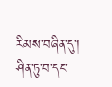རིམས་བཞིན་དུ་། ཤིན་ཏུ་བ་དང་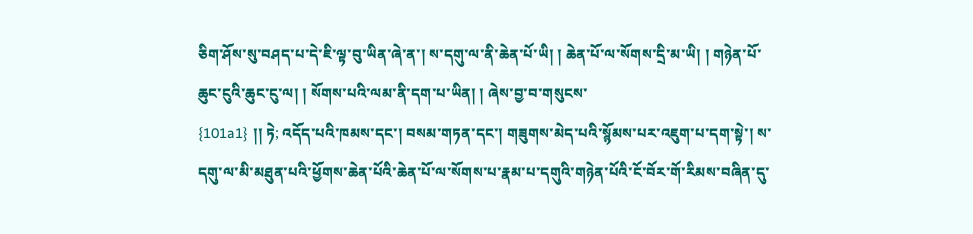ཅིག་ཤོས་སུ་བཤད་པ་དེ་ཇི་ལྟ་བུ་ཡིན་ཞེ་ན་། ས་དགུ་ལ་ནི་ཆེན་པོ་ཡི། ། ཆེན་པོ་ལ་སོགས་དྲི་མ་ཡི། ། གཉེན་པོ་ཆུང་ངུའི་ཆུང་ངུ་ལ། ། སོགས་པའི་ལམ་ནི་དག་པ་ཡིན། ། ཞེས་བྱ་བ་གསུངས་
{101a1} །། ཏེ; འདོད་པའི་ཁམས་དང་། བསམ་གཏན་དང་། གཟུགས་མེད་པའི་སྙོམས་པར་འཇུག་པ་དག་སྟེ་། ས་དགུ་ལ་མི་མཐུན་པའི་ཕྱོགས་ཆེན་པོའི་ཆེན་པོ་ལ་སོགས་པ་རྣམ་པ་དགུའི་གཉེན་པོའི་ངོ་བོར་གོ་རིམས་བཞིན་དུ་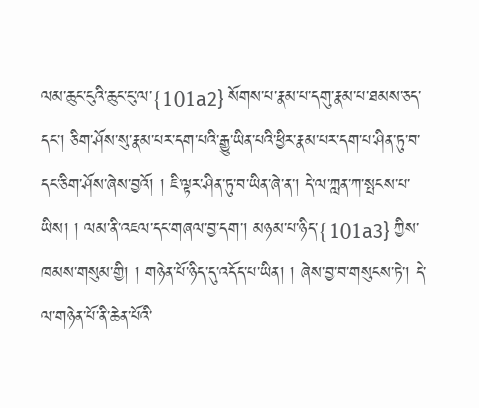ལམ་ཆུང་ངུའི་ཆུང་ངུ་ལ་{101a2} སོགས་པ་རྣམ་པ་དགུ་རྣམ་པ་ཐམས་ཅད་དང་། ཅིག་ཤོས་སུ་རྣམ་པར་དག་པའི་རྒྱུ་ཡིན་པའི་ཕྱིར་རྣམ་པར་དག་པ་ཤིན་ཏུ་བ་དང་ཅིག་ཤོས་ཞེས་བྱའོ། ། ཇི་ལྟར་ཤིན་ཏུ་བ་ཡིན་ཞེ་ན་། དེ་ལ་ཀླན་ཀ་སྤངས་པ་ཡིས། ། ལམ་ནི་འཇལ་དང་གཞལ་བྱ་དག་། མཉམ་པ་ཉིད་{101a3} ཀྱིས་ཁམས་གསུམ་གྱི། ། གཉེན་པོ་ཉིད་དུ་འདོད་པ་ཡིན། ། ཞེས་བྱ་བ་གསུངས་ཏེ་། དེ་ལ་གཉེན་པོ་ནི་ཆེན་པོའི་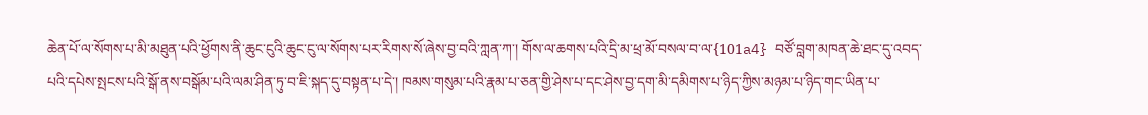ཆེན་པོ་ལ་སོགས་པ་མི་མཐུན་པའི་ཕྱོགས་ནི་ཆུང་ངུའི་ཆུང་ངུ་ལ་སོགས་པར་རིགས་སོ་ཞེས་བྱ་བའི་ཀླན་ཀ་། གོས་ལ་ཆགས་པའི་དྲི་མ་ཕྲ་མོ་བསལ་བ་ལ་{101a4} བཙོ་བླག་མཁན་ཆེ་ཐང་དུ་འབད་པའི་དཔེས་སྤངས་པའི་སྒོ་ནས་བསྒོམ་པའི་ལམ་ཤིན་ཏུ་བ་ཇི་སྐད་དུ་བསྟན་པ་དེ་། ཁམས་གསུམ་པའི་རྣམ་པ་ཅན་གྱི་ཤེས་པ་དང་ཤེས་བྱ་དག་མི་དམིགས་པ་ཉིད་ཀྱིས་མཉམ་པ་ཉིད་གང་ཡིན་པ་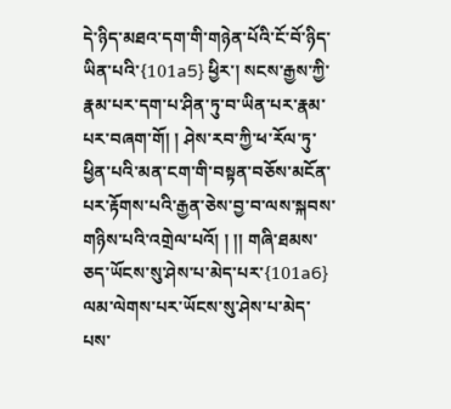དེ་ཉིད་མཐའ་དག་གི་གཉེན་པོའི་ངོ་བོ་ཉིད་ཡིན་པའི་{101a5} ཕྱིར་། སངས་རྒྱས་ཀྱི་རྣམ་པར་དག་པ་ཤིན་ཏུ་བ་ཡིན་པར་རྣམ་པར་བཞག་གོ། ། ཤེས་རབ་ཀྱི་ཕ་རོལ་ཏུ་ཕྱིན་པའི་མན་ངག་གི་བསྟན་བཅོས་མངོན་པར་རྟོགས་པའི་རྒྱན་ཅེས་བྱ་བ་ལས་སྐབས་གཉིས་པའི་འགྲེལ་པའོ། ། །། གཞི་ཐམས་ཅད་ཡོངས་སུ་ཤེས་པ་མེད་པར་{101a6} ལམ་ལེགས་པར་ཡོངས་སུ་ཤེས་པ་མེད་པས་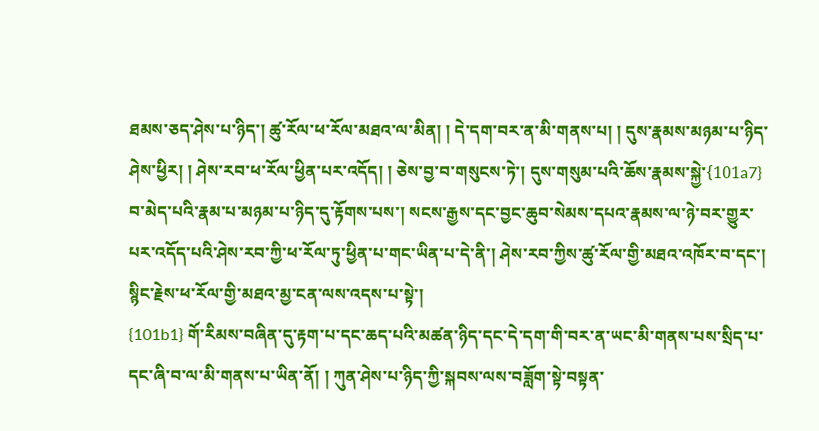ཐམས་ཅད་ཤེས་པ་ཉིད་། ཚུ་རོལ་ཕ་རོལ་མཐའ་ལ་མིན། ། དེ་དག་བར་ན་མི་གནས་པ། ། དུས་རྣམས་མཉམ་པ་ཉིད་ཤེས་ཕྱིར། ། ཤེས་རབ་ཕ་རོལ་ཕྱིན་པར་འདོད། ། ཅེས་བྱ་བ་གསུངས་ཏེ་། དུས་གསུམ་པའི་ཆོས་རྣམས་སྐྱེ་{101a7} བ་མེད་པའི་རྣམ་པ་མཉམ་པ་ཉིད་དུ་རྟོགས་པས་། སངས་རྒྱས་དང་བྱང་ཆུབ་སེམས་དཔའ་རྣམས་ལ་ཉེ་བར་གྱུར་པར་འདོད་པའི་ཤེས་རབ་ཀྱི་ཕ་རོལ་ཏུ་ཕྱིན་པ་གང་ཡིན་པ་དེ་ནི་། ཤེས་རབ་ཀྱིས་ཚུ་རོལ་གྱི་མཐའ་འཁོར་བ་དང་། སྙིང་རྗེས་ཕ་རོལ་གྱི་མཐའ་མྱ་ངན་ལས་འདས་པ་སྟེ་།
{101b1} གོ་རིམས་བཞིན་དུ་རྟག་པ་དང་ཆད་པའི་མཚན་ཉིད་དང་དེ་དག་གི་བར་ན་ཡང་མི་གནས་པས་སྲིད་པ་དང་ཞི་བ་ལ་མི་གནས་པ་ཡིན་ནོ། ། ཀུན་ཤེས་པ་ཉིད་ཀྱི་སྐབས་ལས་བཟློག་སྟེ་བསྟན་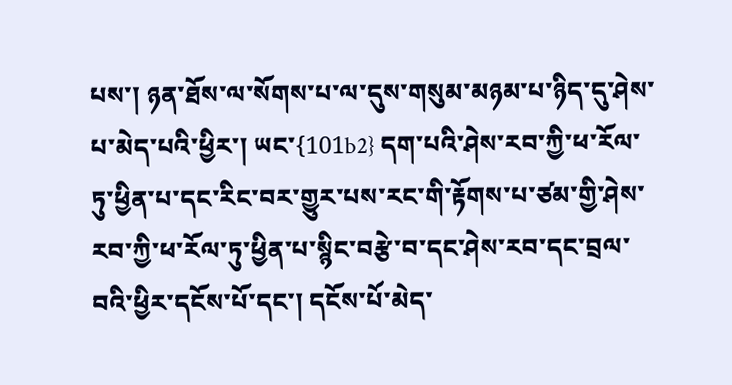པས་། ཉན་ཐོས་ལ་སོགས་པ་ལ་དུས་གསུམ་མཉམ་པ་ཉིད་དུ་ཤེས་པ་མེད་པའི་ཕྱིར་། ཡང་{101b2} དག་པའི་ཤེས་རབ་ཀྱི་ཕ་རོལ་ཏུ་ཕྱིན་པ་དང་རིང་བར་གྱུར་པས་རང་གི་རྟོགས་པ་ཙམ་གྱི་ཤེས་རབ་ཀྱི་ཕ་རོལ་ཏུ་ཕྱིན་པ་སྙིང་བརྩེ་བ་དང་ཤེས་རབ་དང་བྲལ་བའི་ཕྱིར་དངོས་པོ་དང་། དངོས་པོ་མེད་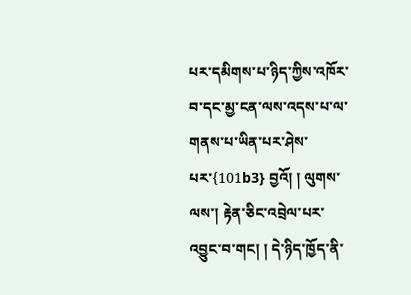པར་དམིགས་པ་ཉིད་ཀྱིས་འཁོར་བ་དང་མྱ་ངན་ལས་འདས་པ་ལ་གནས་པ་ཡིན་པར་ཤེས་པར་{101b3} བྱའོ། ། ལུགས་ལས་། རྟེན་ཅིང་འབྲེལ་པར་འབྱུང་བ་གང། ། དེ་ཉིད་ཁྱོད་ནི་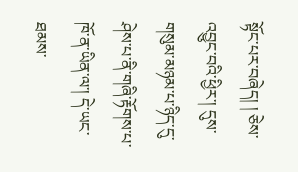སྟོང་པར་བཞེད། ། ཅེས་འབྱུང་བའི་ཕྱིར་། དུས་གསུམ་མཉམ་པ་ཉིད་དུ་ཤེས་པ་ནི་གཞི་རྟོགས་པ་ཁོ་ན་ཡིན་ལ་། དེ་ཡང་ཐམས་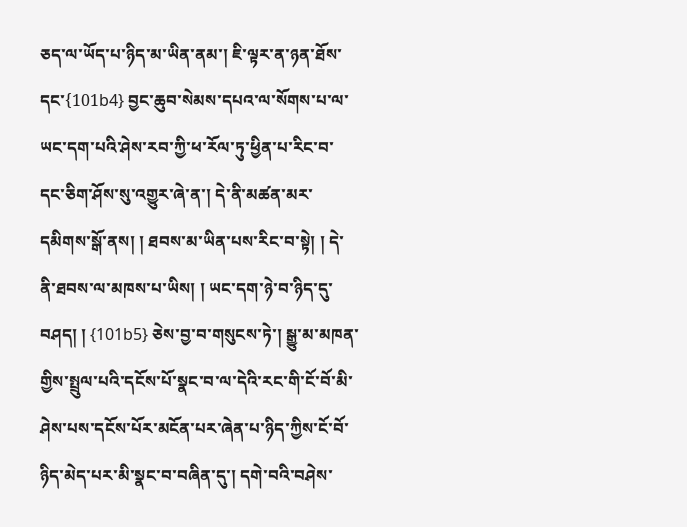ཅད་ལ་ཡོད་པ་ཉིད་མ་ཡིན་ནམ་། ཇི་ལྟར་ན་ཉན་ཐོས་དང་{101b4} བྱང་ཆུབ་སེམས་དཔའ་ལ་སོགས་པ་ལ་ཡང་དག་པའི་ཤེས་རབ་ཀྱི་ཕ་རོལ་ཏུ་ཕྱིན་པ་རིང་བ་དང་ཅིག་ཤོས་སུ་འགྱུར་ཞེ་ན་། དེ་ནི་མཚན་མར་དམིགས་སྒོ་ནས། ། ཐབས་མ་ཡིན་པས་རིང་བ་སྟེ། ། དེ་ནི་ཐབས་ལ་མཁས་པ་ཡིས། ། ཡང་དག་ཉེ་བ་ཉིད་དུ་བཤད། ། {101b5} ཅེས་བྱ་བ་གསུངས་ཏེ་། སྒྱུ་མ་མཁན་གྱིས་སྤྲུལ་པའི་དངོས་པོ་སྣང་བ་ལ་དེའི་རང་གི་ངོ་བོ་མི་ཤེས་པས་དངོས་པོར་མངོན་པར་ཞེན་པ་ཉིད་ཀྱིས་ངོ་བོ་ཉིད་མེད་པར་མི་སྣང་བ་བཞིན་དུ་། དགེ་བའི་བཤེས་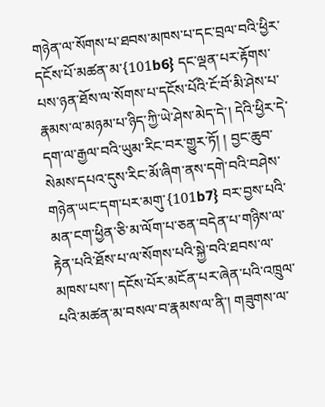གཉེན་ལ་སོགས་པ་ཐབས་མཁས་པ་དང་བྲལ་བའི་ཕྱིར་དངོས་པོ་མཚན་མ་{101b6} དང་ལྡན་པར་རྟོགས་པས་ཉན་ཐོས་ལ་སོགས་པ་དངོས་པོའི་ངོ་བོ་མི་ཤེས་པ་རྣམས་ལ་མཉམ་པ་ཉིད་ཀྱི་ཡེ་ཤེས་མེད་དེ་། དེའི་ཕྱིར་དེ་དག་ལ་རྒྱལ་བའི་ཡུམ་རིང་བར་གྱུར་ཏོ། ། བྱང་ཆུབ་སེམས་དཔའ་དུས་རིང་མོ་ཞིག་ནས་དགེ་བའི་བཤེས་གཉེན་ཡང་དག་པར་མགུ་{101b7} བར་བྱས་པའི་མན་ངག་ཕྱིན་ཅི་མ་ལོག་པ་ཅན་བདེན་པ་གཉིས་ལ་རྟེན་པའི་ཐོས་པ་ལ་སོགས་པའི་སྐྱེ་བའི་ཐབས་ལ་མཁས་པས་། དངོས་པོར་མངོན་པར་ཞེན་པའི་འཁྲུལ་པའི་མཚན་མ་བསལ་བ་རྣམས་ལ་ནི་། གཟུགས་ལ་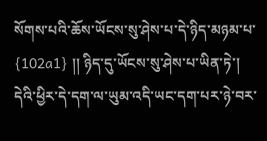སོགས་པའི་ཆོས་ཡོངས་སུ་ཤེས་པ་དེ་ཉིད་མཉམ་པ་
{102a1} །། ཉིད་དུ་ཡོངས་སུ་ཤེས་པ་ཡིན་ཏེ་། དེའི་ཕྱིར་དེ་དག་ལ་ཡུམ་འདི་ཡང་དག་པར་ཉེ་བར་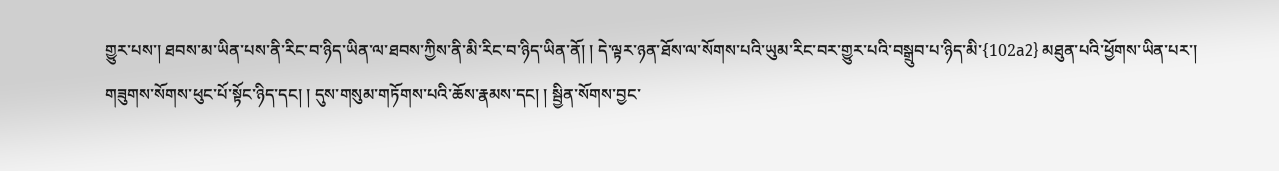གྱུར་པས་། ཐབས་མ་ཡིན་པས་ནི་རིང་བ་ཉིད་ཡིན་ལ་ཐབས་ཀྱིས་ནི་མི་རིང་བ་ཉིད་ཡིན་ནོ། ། དེ་ལྟར་ཉན་ཐོས་ལ་སོགས་པའི་ཡུམ་རིང་བར་གྱུར་པའི་བསྒྲུབ་པ་ཉིད་མི་{102a2} མཐུན་པའི་ཕྱོགས་ཡིན་པར་། གཟུགས་སོགས་ཕུང་པོ་སྟོང་ཉིད་དང། ། དུས་གསུམ་གཏོགས་པའི་ཆོས་རྣམས་དང། ། སྦྱིན་སོགས་བྱང་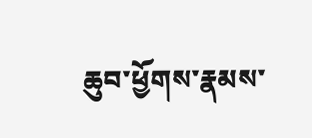ཆུབ་ཕྱོགས་རྣམས་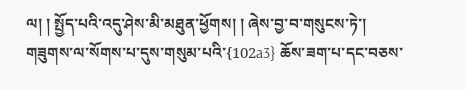ལ། ། སྤྱོད་པའི་འདུ་ཤེས་མི་མཐུན་ཕྱོགས། ། ཞེས་བྱ་བ་གསུངས་ཏེ་། གཟུགས་ལ་སོགས་པ་དུས་གསུམ་པའི་{102a3} ཆོས་ཟག་པ་དང་བཅས་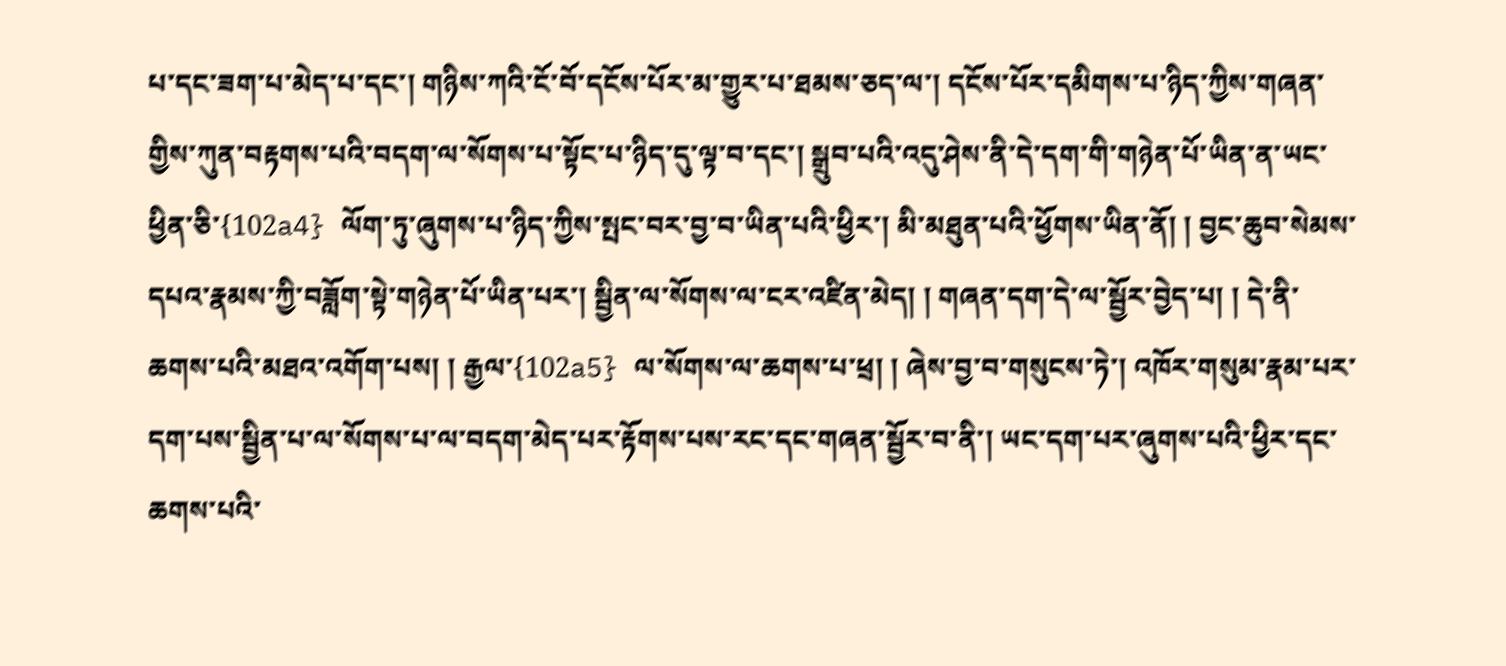པ་དང་ཟག་པ་མེད་པ་དང་། གཉིས་ཀའི་ངོ་བོ་དངོས་པོར་མ་གྱུར་པ་ཐམས་ཅད་ལ་། དངོས་པོར་དམིགས་པ་ཉིད་ཀྱིས་གཞན་གྱིས་ཀུན་བརྟགས་པའི་བདག་ལ་སོགས་པ་སྟོང་པ་ཉིད་དུ་ལྟ་བ་དང་། སྒྲུབ་པའི་འདུ་ཤེས་ནི་དེ་དག་གི་གཉེན་པོ་ཡིན་ན་ཡང་ཕྱིན་ཅི་{102a4} ལོག་ཏུ་ཞུགས་པ་ཉིད་ཀྱིས་སྤང་བར་བྱ་བ་ཡིན་པའི་ཕྱིར་། མི་མཐུན་པའི་ཕྱོགས་ཡིན་ནོ། ། བྱང་ཆུབ་སེམས་དཔའ་རྣམས་ཀྱི་བཟློག་སྟེ་གཉེན་པོ་ཡིན་པར་། སྦྱིན་ལ་སོགས་ལ་ངར་འཛིན་མེད། ། གཞན་དག་དེ་ལ་སྦྱོར་བྱེད་པ། ། དེ་ནི་ཆགས་པའི་མཐའ་འགོག་པས། ། རྒྱལ་{102a5} ལ་སོགས་ལ་ཆགས་པ་ཕྲ། ། ཞེས་བྱ་བ་གསུངས་ཏེ་། འཁོར་གསུམ་རྣམ་པར་དག་པས་སྦྱིན་པ་ལ་སོགས་པ་ལ་བདག་མེད་པར་རྟོགས་པས་རང་དང་གཞན་སྦྱོར་བ་ནི་། ཡང་དག་པར་ཞུགས་པའི་ཕྱིར་དང་ཆགས་པའི་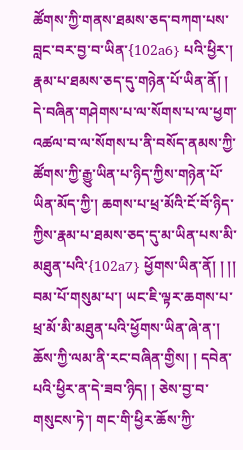ཚོགས་ཀྱི་གནས་ཐམས་ཅད་བཀག་པས་བླང་བར་བྱ་བ་ཡིན་{102a6} པའི་ཕྱིར་། རྣམ་པ་ཐམས་ཅད་དུ་གཉེན་པོ་ཡིན་ནོ། ། དེ་བཞིན་གཤེགས་པ་ལ་སོགས་པ་ལ་ཕྱག་འཚལ་བ་ལ་སོགས་པ་ནི་བསོད་ནམས་ཀྱི་ཚོགས་ཀྱི་རྒྱུ་ཡིན་པ་ཉིད་ཀྱིས་གཉེན་པོ་ཡིན་མོད་ཀྱི་། ཆགས་པ་ཕྲ་མོའི་ངོ་བོ་ཉིད་ཀྱིས་རྣམ་པ་ཐམས་ཅད་དུ་མ་ཡིན་པས་མི་མཐུན་པའི་{102a7} ཕྱོགས་ཡིན་ནོ། ། །། བམ་པོ་གསུམ་པ་། ཡང་ཇི་ལྟར་ཆགས་པ་ཕྲ་མོ་མི་མཐུན་པའི་ཕྱོགས་ཡིན་ཞེ་ན་། ཆོས་ཀྱི་ལམ་ནི་རང་བཞིན་གྱིས། ། དབེན་པའི་ཕྱིར་ན་དེ་ཟབ་ཉིད། ། ཅེས་བྱ་བ་གསུངས་ཏེ་། གང་གི་ཕྱིར་ཆོས་ཀྱི་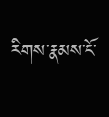རིགས་རྣམས་ངོ་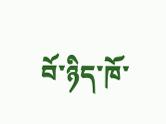བོ་ཉིད་ཁོ་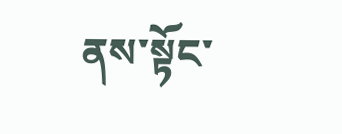ནས་སྟོང་